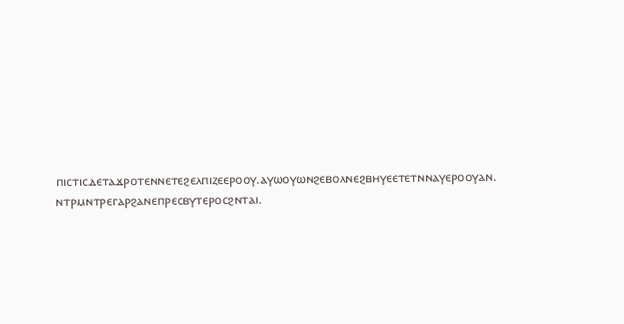ⲡⲓⲥⲧⲓⲥⲇⲉⲧⲁϫⲣⲟⲧⲉⲛⲛⲉⲧⲉϩⲉⲗⲡⲓⲍⲉⲉⲣⲟⲟⲩ.ⲁⲩⲱⲟⲩⲱⲛϩⲉⲃⲟⲗⲛⲉϩⲃⲏⲩⲉⲉⲧⲉⲧⲛⲛⲁⲩⲉⲣⲟⲟⲩⲁⲛ.
ⲛⲧⲣⲙⲛⲧⲣⲉⲅⲁⲣϩⲁⲛⲉⲡⲣⲉⲥⲃⲩⲧⲉⲣⲟⲥϩⲛⲧⲁⲓ.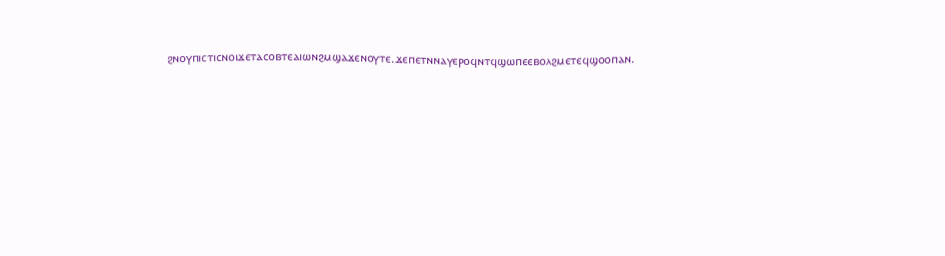ϩⲛⲟⲩⲡⲓⲥⲧⲓⲥⲛⲟⲓϫⲉⲧⲁⲥⲟⲃⲧⲉⲁⲓⲱⲛϩⲙϣⲁϫⲉⲛⲟⲩⲧⲉ.ϫⲉⲡⲉⲧⲛⲛⲁⲩⲉⲣⲟϥⲛⲧϥϣⲱⲡⲉⲉⲃⲟⲗϩⲙⲉⲧⲉϥϣⲟⲟⲡⲁⲛ.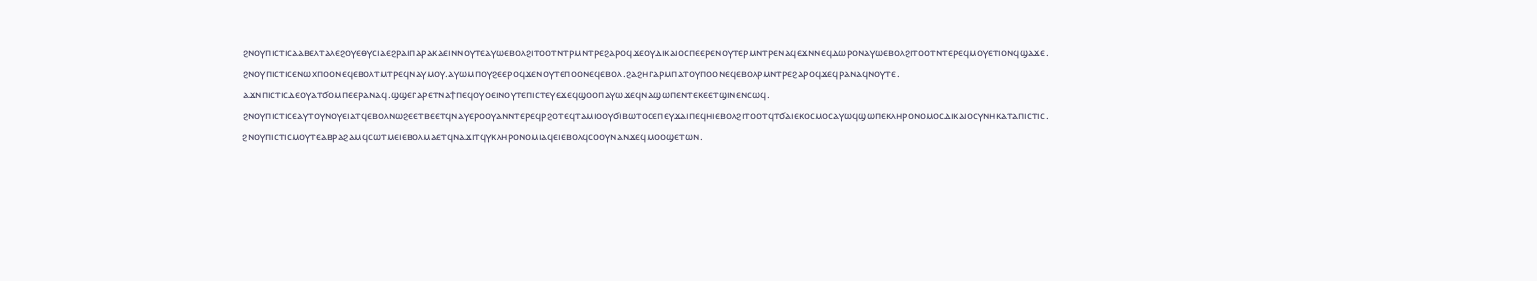ϩⲛⲟⲩⲡⲓⲥⲧⲓⲥⲁⲁⲃⲉⲗⲧⲁⲗⲉϩⲟⲩⲉⲑⲩⲥⲓⲁⲉϩⲣⲁⲓⲡⲁⲣⲁⲕⲁⲉⲓⲛⲛⲟⲩⲧⲉⲁⲩⲱⲉⲃⲟⲗϩⲓⲧⲟⲟⲧⲛⲧⲣⲙⲛⲧⲣⲉϩⲁⲣⲟϥϫⲉⲟⲩⲇⲓⲕⲁⲓⲟⲥⲡⲉⲉⲣⲉⲛⲟⲩⲧⲉⲣⲙⲛⲧⲣⲉⲛⲁϥⲉϫⲛⲛⲉϥⲇⲱⲣⲟⲛⲁⲩⲱⲉⲃⲟⲗϩⲓⲧⲟⲟⲧⲛⲧⲉⲣⲉϥⲙⲟⲩⲉⲧⲓⲟⲛϥϣⲁϫⲉ.
ϩⲛⲟⲩⲡⲓⲥⲧⲓⲥⲉⲛⲱⲭⲡⲟⲟⲛⲉϥⲉⲃⲟⲗⲧⲙⲧⲣⲉϥⲛⲁⲩⲙⲟⲩ.ⲁⲩⲱⲙⲡⲟⲩϩⲉⲉⲣⲟϥϫⲉⲛⲟⲩⲧⲉⲡⲟⲟⲛⲉϥⲉⲃⲟⲗ.ϩⲁϩⲏⲅⲁⲣⲙⲡⲁⲧⲟⲩⲡⲟⲟⲛⲉϥⲉⲃⲟⲗⲣⲙⲛⲧⲣⲉϩⲁⲣⲟϥϫⲉϥⲣⲁⲛⲁϥⲛⲟⲩⲧⲉ.
ⲁϫⲛⲡⲓⲥⲧⲓⲥⲇⲉⲟⲩⲁⲧϭⲟⲙⲡⲉⲉⲣⲁⲛⲁϥ.ϣϣⲉⲅⲁⲣⲉⲧⲛⲁϯⲡⲉϥⲟⲩⲟⲉⲓⲛⲟⲩⲧⲉⲡⲓⲥⲧⲉⲩⲉϫⲉϥϣⲟⲟⲡⲁⲩⲱϫⲉϥⲛⲁϣⲱⲡⲉⲛⲧⲉⲕⲉⲉⲧϣⲓⲛⲉⲛⲥⲱϥ.
ϩⲛⲟⲩⲡⲓⲥⲧⲓⲥⲉⲁⲩⲧⲟⲩⲛⲟⲩⲉⲓⲁⲧϥⲉⲃⲟⲗⲛⲱϩⲉⲉⲧⲃⲉⲉⲧϥⲛⲁⲩⲉⲣⲟⲟⲩⲁⲛⲛⲧⲉⲣⲉϥⲣϩⲟⲧⲉϥⲧⲁⲙⲓⲟⲟⲩϭⲓⲃⲱⲧⲟⲥⲉⲡⲉⲩϫⲁⲓⲡⲉϥⲏⲓⲉⲃⲟⲗϩⲓⲧⲟⲟⲧϥⲧϭⲁⲓⲉⲕⲟⲥⲙⲟⲥⲁⲩⲱϥϣⲱⲡⲉⲕⲗⲏⲣⲟⲛⲟⲙⲟⲥⲇⲓⲕⲁⲓⲟⲥⲩⲛⲏⲕⲁⲧⲁⲡⲓⲥⲧⲓⲥ.
ϩⲛⲟⲩⲡⲓⲥⲧⲓⲥⲙⲟⲩⲧⲉⲁⲃⲣⲁϩⲁⲙϥⲥⲱⲧⲙⲉⲓⲉⲃⲟⲗⲙⲁⲉⲧϥⲛⲁϫⲓⲧϥⲩⲕⲗⲏⲣⲟⲛⲟⲙⲓⲁϥⲉⲓⲉⲃⲟⲗϥⲥⲟⲟⲩⲛⲁⲛϫⲉϥⲙⲟⲟϣⲉⲧⲱⲛ.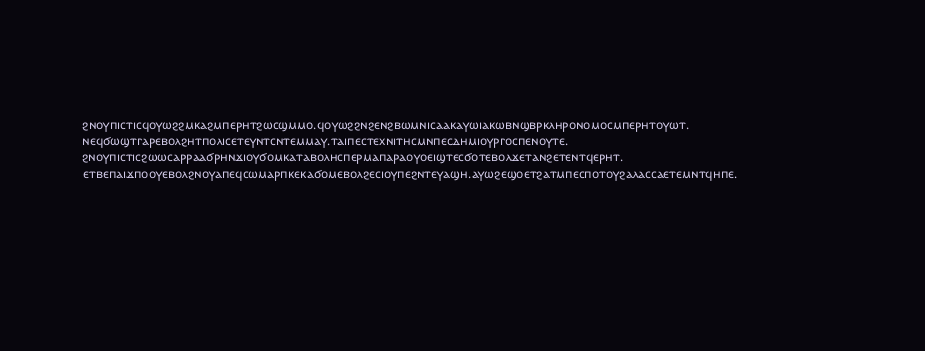ϩⲛⲟⲩⲡⲓⲥⲧⲓⲥϥⲟⲩⲱϩϩⲙⲕⲁϩⲙⲡⲉⲣⲏⲧϩⲱⲥϣⲙⲙⲟ.ϥⲟⲩⲱϩϩⲛϩⲉⲛϩⲃⲱⲙⲛⲓⲥⲁⲁⲕⲁⲩⲱⲓⲁⲕⲱⲃⲛϣⲃⲣⲕⲗⲏⲣⲟⲛⲟⲙⲟⲥⲙⲡⲉⲣⲏⲧⲟⲩⲱⲧ.
ⲛⲉϥϭⲱϣⲧⲅⲁⲣⲉⲃⲟⲗϩⲏⲧⲡⲟⲗⲓⲥⲉⲧⲉⲩⲛⲧⲥⲛⲧⲉⲙⲙⲁⲩ.ⲧⲁⲓⲡⲉⲥⲧⲉⲭⲛⲓⲧⲏⲥⲙⲛⲡⲉⲥⲇⲏⲙⲓⲟⲩⲣⲅⲟⲥⲡⲉⲛⲟⲩⲧⲉ.
ϩⲛⲟⲩⲡⲓⲥⲧⲓⲥϩⲱⲱⲥⲁⲣⲣⲁⲁϭⲣⲏⲛϫⲓⲟⲩϭⲟⲙⲕⲁⲧⲁⲃⲟⲗⲏⲥⲡⲉⲣⲙⲁⲡⲁⲣⲁⲟⲩⲟⲉⲓϣⲧⲉⲥϭⲟⲧⲉⲃⲟⲗϫⲉⲧⲁⲛϩⲉⲧⲉⲛⲧϥⲉⲣⲏⲧ.
ⲉⲧⲃⲉⲡⲁⲓϫⲡⲟⲟⲩⲉⲃⲟⲗϩⲛⲟⲩⲁⲡⲉϥⲥⲱⲙⲁⲣⲡⲕⲉⲕⲁϭⲟⲙⲉⲃⲟⲗϩⲉⲥⲓⲟⲩⲡⲉϩⲛⲧⲉⲩⲁϣⲏ.ⲁⲩⲱϩⲉϣⲟⲉⲧϩⲁⲧⲙⲡⲉⲥⲡⲟⲧⲟⲩϩⲁⲗⲁⲥⲥⲁⲉⲧⲉⲙⲛⲧϥⲏⲡⲉ.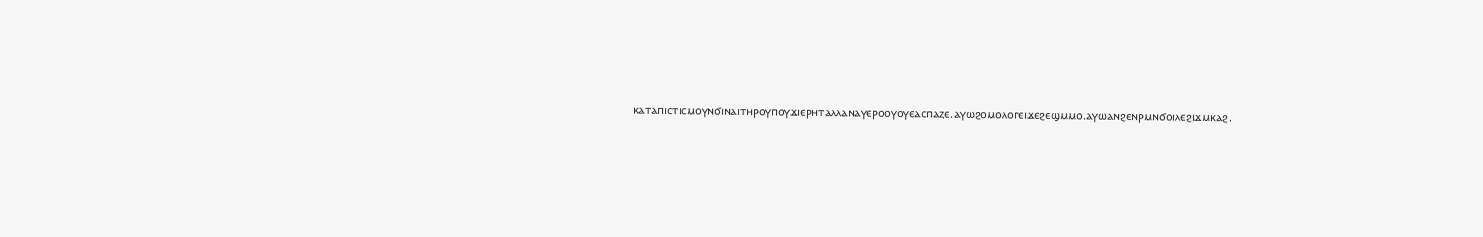ⲕⲁⲧⲁⲡⲓⲥⲧⲓⲥⲙⲟⲩⲛϭⲓⲛⲁⲓⲧⲏⲣⲟⲩⲡⲟⲩϫⲓⲉⲣⲏⲧⲁⲗⲗⲁⲛⲁⲩⲉⲣⲟⲟⲩⲟⲩⲉⲁⲥⲡⲁⲍⲉ.ⲁⲩⲱϩⲟⲙⲟⲗⲟⲅⲉⲓϫⲉϩⲉϣⲙⲙⲟ.ⲁⲩⲱⲁⲛϩⲉⲛⲣⲙⲛϭⲟⲓⲗⲉϩⲓϫⲙⲕⲁϩ.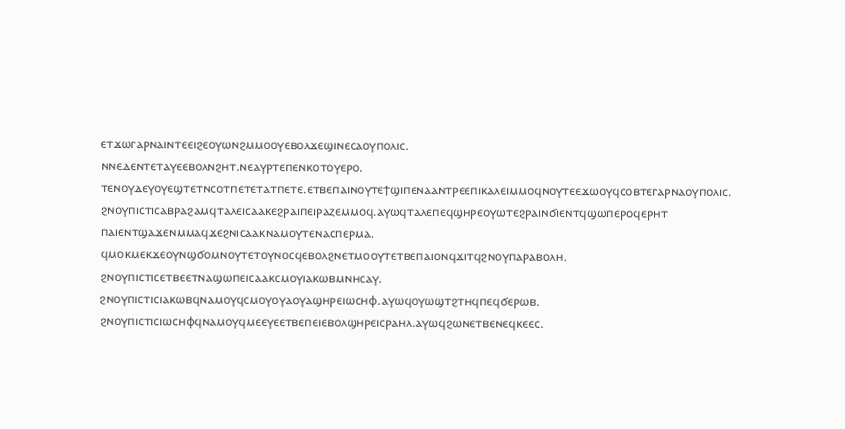ⲉⲧϫⲱⲅⲁⲣⲛⲁⲓⲛⲧⲉⲉⲓϩⲉⲟⲩⲱⲛϩⲙⲙⲟⲟⲩⲉⲃⲟⲗϫⲉϣⲓⲛⲉⲥⲁⲟⲩⲡⲟⲗⲓⲥ.
ⲛⲛⲉⲇⲉⲛⲧⲉⲧⲁⲩⲉⲉⲃⲟⲗⲛϩⲏⲧ.ⲛⲉⲁⲩⲣⲧⲉⲡⲉⲛⲕⲟⲧⲟⲩⲉⲣⲟ.
ⲧⲉⲛⲟⲩⲇⲉⲩⲟⲩⲉϣⲧⲉⲧⲛⲥⲟⲧⲡⲉⲧⲉⲧⲁⲧⲡⲉⲧⲉ.ⲉⲧⲃⲉⲡⲁⲓⲛⲟⲩⲧⲉϯϣⲓⲡⲉⲛⲁⲁⲛⲧⲣⲉⲉⲡⲓⲕⲁⲗⲉⲓⲙⲙⲟϥⲛⲟⲩⲧⲉⲉϫⲱⲟⲩϥⲥⲟⲃⲧⲉⲅⲁⲣⲛⲁⲟⲩⲡⲟⲗⲓⲥ.
ϩⲛⲟⲩⲡⲓⲥⲧⲓⲥⲁⲃⲣⲁϩⲁⲙϥⲧⲁⲗⲉⲓⲥⲁⲁⲕⲉϩⲣⲁⲓⲡⲉⲓⲣⲁⲍⲉⲙⲙⲟϥ.ⲁⲩⲱϥⲧⲁⲗⲉⲡⲉϥϣⲏⲣⲉⲟⲩⲱⲧⲉϩⲣⲁⲓⲛϭⲓⲉⲛⲧϥϣⲱⲡⲉⲣⲟϥⲉⲣⲏⲧ
ⲡⲁⲓⲉⲛⲧϣⲁϫⲉⲛⲙⲙⲁϥϫⲉϩⲛⲓⲥⲁⲁⲕⲛⲁⲙⲟⲩⲧⲉⲛⲁⲥⲡⲉⲣⲙⲁ.
ϥⲙⲟⲕⲙⲉⲕϫⲉⲟⲩⲛϣϭⲟⲙⲛⲟⲩⲧⲉⲧⲟⲩⲛⲟⲥϥⲉⲃⲟⲗϩⲛⲉⲧⲙⲟⲟⲩⲧⲉⲧⲃⲉⲡⲁⲓⲟⲛϥϫⲓⲧϥϩⲛⲟⲩⲡⲁⲣⲁⲃⲟⲗⲏ.
ϩⲛⲟⲩⲡⲓⲥⲧⲓⲥⲉⲧⲃⲉⲉⲧⲛⲁϣⲱⲡⲉⲓⲥⲁⲁⲕⲥⲙⲟⲩⲓⲁⲕⲱⲃⲙⲛⲏⲥⲁⲩ.
ϩⲛⲟⲩⲡⲓⲥⲧⲓⲥⲓⲁⲕⲱⲃϥⲛⲁⲙⲟⲩϥⲥⲙⲟⲩⲟⲩⲁⲟⲩⲁϣⲏⲣⲉⲓⲱⲥⲏⲫ.ⲁⲩⲱϥⲟⲩⲱϣⲧϩⲧⲏϥⲡⲉϥϭⲉⲣⲱⲃ.
ϩⲛⲟⲩⲡⲓⲥⲧⲓⲥⲓⲱⲥⲏⲫϥⲛⲁⲙⲟⲩϥⲙⲉⲉⲩⲉⲉⲧⲃⲉⲡⲉⲓⲉⲃⲟⲗϣⲏⲣⲉⲓⲥⲣⲁⲏⲗ.ⲁⲩⲱϥϩⲱⲛⲉⲧⲃⲉⲛⲉϥⲕⲉⲉⲥ.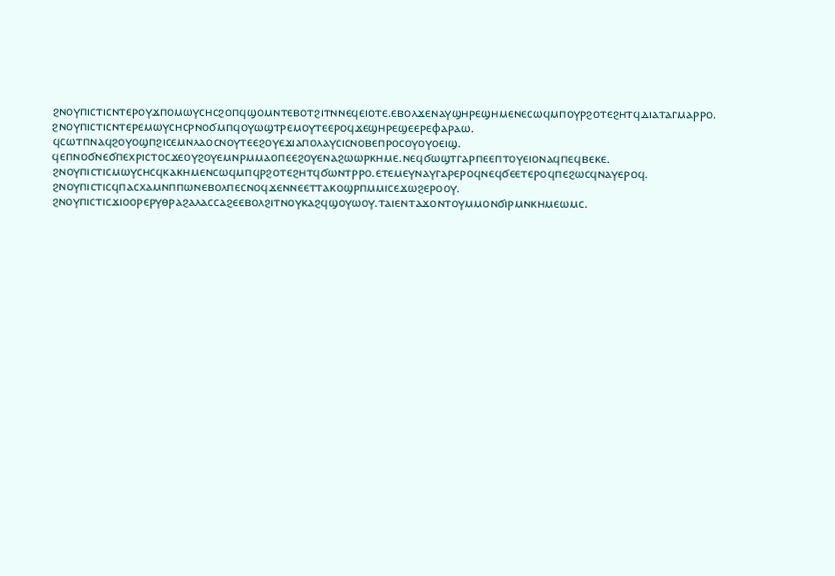ϩⲛⲟⲩⲡⲓⲥⲧⲓⲥⲛⲧⲉⲣⲟⲩϫⲡⲟⲙⲱⲩⲥⲏⲥϩⲟⲡϥϣⲟⲙⲛⲧⲉⲃⲟⲧϩⲓⲧⲛⲛⲉϥⲉⲓⲟⲧⲉ.ⲉⲃⲟⲗϫⲉⲛⲁⲩϣⲏⲣⲉϣⲏⲙⲉⲛⲉⲥⲱϥⲙⲡⲟⲩⲣϩⲟⲧⲉϩⲏⲧϥⲇⲓⲁⲧⲁⲅⲙⲁⲣⲣⲟ.
ϩⲛⲟⲩⲡⲓⲥⲧⲓⲥⲛⲧⲉⲣⲉⲙⲱⲩⲥⲏⲥⲣⲛⲟϭⲙⲡϥⲟⲩⲱϣⲧⲣⲉⲙⲟⲩⲧⲉⲉⲣⲟϥϫⲉϣⲏⲣⲉϣⲉⲉⲣⲉⲫⲁⲣⲁⲱ.
ϥⲥⲱⲧⲡⲛⲁϥϩⲟⲩⲟϣⲡϩⲓⲥⲉⲙⲛⲗⲁⲟⲥⲛⲟⲩⲧⲉⲉϩⲟⲩⲉϫⲓⲁⲡⲟⲗⲁⲩⲥⲓⲥⲛⲟⲃⲉⲡⲣⲟⲥⲟⲩⲟⲩⲟⲉⲓϣ.
ϥⲉⲡⲛⲟϭⲛⲉϭⲡⲉⲭⲣⲓⲥⲧⲟⲥϫⲉⲟⲩϩⲟⲩⲉⲙⲛⲣⲙⲙⲁⲟⲡⲉⲉϩⲟⲩⲉⲛⲁϩⲱⲱⲣⲕⲏⲙⲉ.ⲛⲉϥϭⲱϣⲧⲅⲁⲣⲡⲉⲉⲡⲧⲟⲩⲉⲓⲟⲛⲁϥⲡⲉϥⲃⲉⲕⲉ.
ϩⲛⲟⲩⲡⲓⲥⲧⲓⲥⲙⲱⲩⲥⲏⲥϥⲕⲁⲕⲏⲙⲉⲛⲥⲱϥⲙⲡϥⲣϩⲟⲧⲉϩⲏⲧϥϭⲱⲛⲧⲣⲣⲟ.ⲉⲧⲉⲙⲉⲩⲛⲁⲩⲅⲁⲣⲉⲣⲟϥⲛⲉϥϭⲉⲉⲧⲉⲣⲟϥⲡⲉϩⲱⲥϥⲛⲁⲩⲉⲣⲟϥ.
ϩⲛⲟⲩⲡⲓⲥⲧⲓⲥϥⲡⲁⲥⲭⲁⲙⲛⲡⲡⲱⲛⲉⲃⲟⲗⲡⲉⲥⲛⲟϥϫⲉⲛⲛⲉⲉⲧⲧⲁⲕⲟϣⲣⲡⲙⲙⲓⲥⲉϫⲱϩⲉⲣⲟⲟⲩ.
ϩⲛⲟⲩⲡⲓⲥⲧⲓⲥϫⲓⲟⲟⲣⲉⲣⲩⲑⲣⲁϩⲁⲗⲁⲥⲥⲁϩⲉⲉⲃⲟⲗϩⲓⲧⲛⲟⲩⲕⲁϩϥϣⲟⲩⲱⲟⲩ.ⲧⲁⲓⲉⲛⲧⲁϫⲟⲛⲧⲟⲩⲙⲙⲟⲛϭⲓⲣⲙⲛⲕⲏⲙⲉⲱⲙⲥ.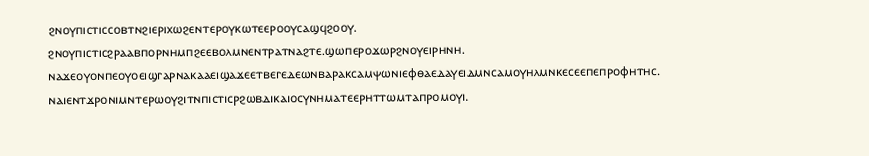ϩⲛⲟⲩⲡⲓⲥⲧⲓⲥⲥⲟⲃⲧⲛϩⲓⲉⲣⲓⲭⲱϩⲉⲛⲧⲉⲣⲟⲩⲕⲱⲧⲉⲉⲣⲟⲟⲩⲥⲁϣϥϩⲟⲟⲩ.
ϩⲛⲟⲩⲡⲓⲥⲧⲓⲥϩⲣⲁⲁⲃⲡⲟⲣⲛⲏⲙⲡϩⲉⲉⲃⲟⲗⲙⲛⲉⲛⲧⲣⲁⲧⲛⲁϩⲧⲉ.ϣⲱⲡⲉⲣⲟϫⲱⲣϩⲛⲟⲩⲉⲓⲣⲏⲛⲏ.
ⲛⲁϫⲉⲟⲩⲟⲛⲡⲉⲟⲩⲟⲉⲓϣⲅⲁⲣⲛⲁⲕⲁⲁⲉⲓϣⲁϫⲉⲉⲧⲃⲉⲅⲉⲇⲉⲱⲛⲃⲁⲣⲁⲕⲥⲁⲙⲯⲱⲛⲓⲉⲫⲑⲁⲉⲇⲁⲩⲉⲓⲇⲙⲛⲥⲁⲙⲟⲩⲏⲗⲙⲛⲕⲉⲥⲉⲉⲡⲉⲡⲣⲟⲫⲏⲧⲏⲥ.
ⲛⲁⲓⲉⲛⲧϫⲣⲟⲛⲓⲙⲛⲧⲉⲣⲱⲟⲩϩⲓⲧⲛⲡⲓⲥⲧⲓⲥⲣϩⲱⲃⲇⲓⲕⲁⲓⲟⲥⲩⲛⲏⲙⲁⲧⲉⲉⲣⲏⲧⲧⲱⲙⲧⲁⲡⲣⲟⲙⲟⲩⲓ.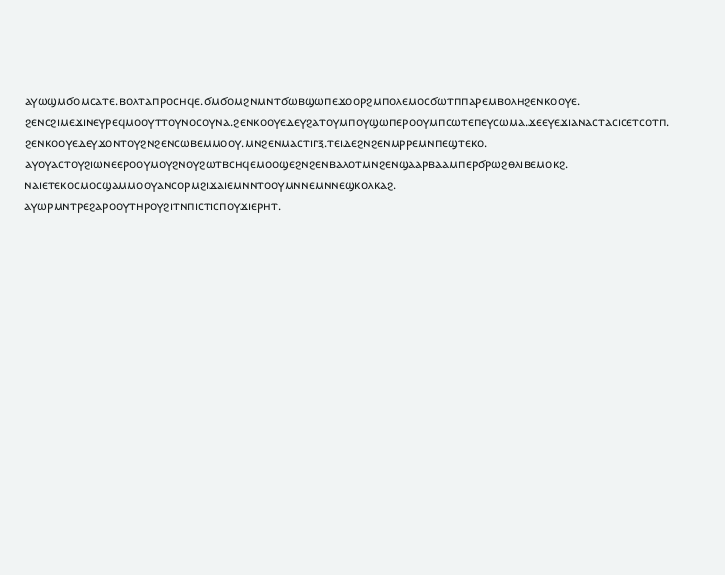ⲁⲩⲱϣⲙϭⲟⲙⲥⲁⲧⲉ.ⲃⲟⲗⲧⲁⲡⲣⲟⲥⲏϥⲉ.ϭⲙϭⲟⲙϩⲛⲙⲛⲧϭⲱⲃϣⲱⲡⲉϫⲟⲟⲣϩⲙⲡⲟⲗⲉⲙⲟⲥϭⲱⲧⲡⲡⲁⲣⲉⲙⲃⲟⲗⲏϩⲉⲛⲕⲟⲟⲩⲉ.
ϩⲉⲛⲥϩⲓⲙⲉϫⲓⲛⲉⲩⲣⲉϥⲙⲟⲟⲩⲧⲧⲟⲩⲛⲟⲥⲟⲩⲛⲁ.ϩⲉⲛⲕⲟⲟⲩⲉⲇⲉⲩϩⲁⲧⲟⲩⲙⲡⲟⲩϣⲱⲡⲉⲣⲟⲟⲩⲙⲡⲥⲱⲧⲉⲡⲉⲩⲥⲱⲙⲁ.ϫⲉⲉⲩⲉϫⲓⲁⲛⲁⲥⲧⲁⲥⲓⲥⲉⲧⲥⲟⲧⲡ.
ϩⲉⲛⲕⲟⲟⲩⲉⲇⲉⲩϫⲟⲛⲧⲟⲩϩⲛϩⲉⲛⲥⲱⲃⲉⲙⲙⲟⲟⲩ.ⲙⲛϩⲉⲛⲙⲁⲥⲧⲓⲅⲝ.ⲧⲉⲓⲇⲉϩⲛϩⲉⲛⲙⲣⲣⲉⲙⲛⲡⲉϣⲧⲉⲕⲟ.
ⲁⲩⲟⲩⲁⲥⲧⲟⲩϩⲓⲱⲛⲉⲉⲣⲟⲟⲩⲙⲟⲩϩⲛⲟⲩϩⲱⲧⲃⲥⲏϥⲉⲙⲟⲟϣⲉϩⲛϩⲉⲛⲃⲁⲗⲟⲧⲙⲛϩⲉⲛϣⲁⲁⲣⲃⲁⲁⲙⲡⲉⲣϭⲣⲱϩⲑⲗⲓⲃⲉⲙⲟⲕϩ.
ⲛⲁⲓⲉⲧⲉⲕⲟⲥⲙⲟⲥϣⲁⲙⲙⲟⲟⲩⲁⲛⲥⲟⲣⲙϩⲓϫⲁⲓⲉⲙⲛⲛⲧⲟⲟⲩⲙⲛⲛⲉⲙⲛⲛⲉϣⲕⲟⲗⲕⲁϩ.
ⲁⲩⲱⲣⲙⲛⲧⲣⲉϩⲁⲣⲟⲟⲩⲧⲏⲣⲟⲩϩⲓⲧⲛⲡⲓⲥⲧⲓⲥⲡⲟⲩϫⲓⲉⲣⲏⲧ.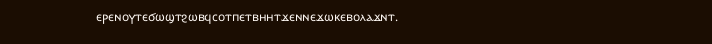ⲉⲣⲉⲛⲟⲩⲧⲉϭⲱϣⲧϩⲱⲃϥⲥⲟⲧⲡⲉⲧⲃⲏⲏⲧϫⲉⲛⲛⲉϫⲱⲕⲉⲃⲟⲗⲁϫⲛⲧ.